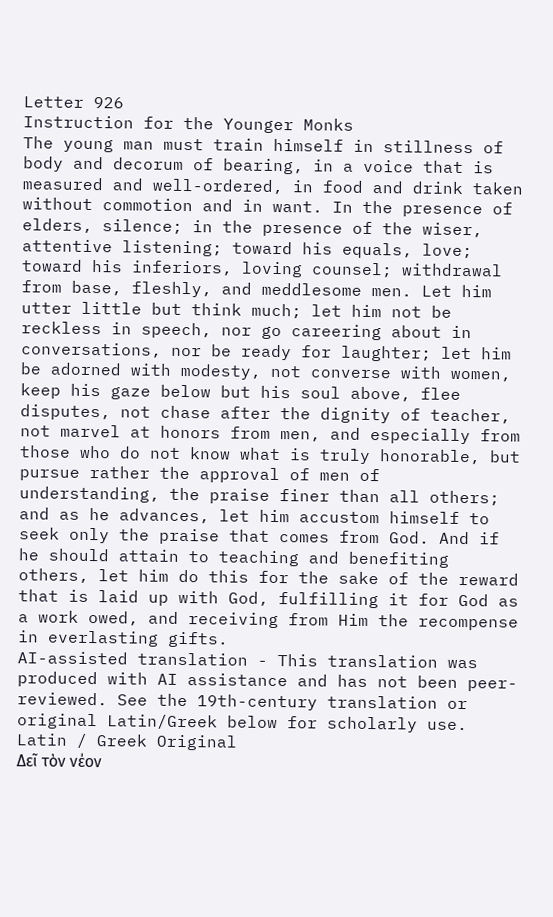Letter 926
Instruction for the Younger Monks
The young man must train himself in stillness of body and decorum of bearing, in a voice that is measured and well-ordered, in food and drink taken without commotion and in want. In the presence of elders, silence; in the presence of the wiser, attentive listening; toward his equals, love; toward his inferiors, loving counsel; withdrawal from base, fleshly, and meddlesome men. Let him utter little but think much; let him not be reckless in speech, nor go careering about in conversations, nor be ready for laughter; let him be adorned with modesty, not converse with women, keep his gaze below but his soul above, flee disputes, not chase after the dignity of teacher, not marvel at honors from men, and especially from those who do not know what is truly honorable, but pursue rather the approval of men of understanding, the praise finer than all others; and as he advances, let him accustom himself to seek only the praise that comes from God. And if he should attain to teaching and benefiting others, let him do this for the sake of the reward that is laid up with God, fulfilling it for God as a work owed, and receiving from Him the recompense in everlasting gifts.
AI-assisted translation - This translation was produced with AI assistance and has not been peer-reviewed. See the 19th-century translation or original Latin/Greek below for scholarly use.
Latin / Greek Original
Δεῖ τὸν νέον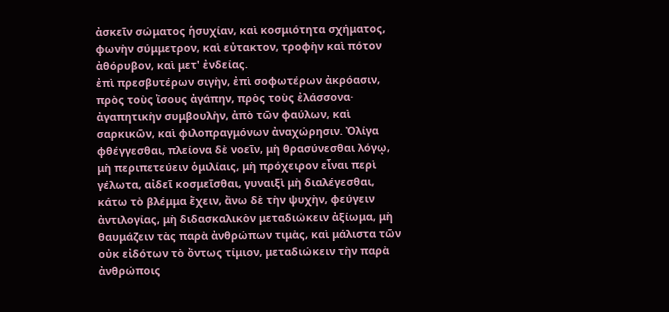ἀσκεῖν σώματος ἡσυχίαν, καὶ κοσμιότητα σχήματος, φωνὴν σύμμετρον, καὶ εὐτακτον, τροφὴν καὶ πότον ἀθόρυβον, καὶ μετ' ἐνδείας.
ἐπὶ πρεσβυτέρων σιγὴν, ἐπὶ σοφωτέρων ἀκρόασιν, πρὸς τοὺς ἴσους ἀγάπην, πρὸς τοὺς ἐλάσσονα· ἀγαπητικὴν συμβουλὴν, ἀπὸ τῶν φαύλων, καὶ σαρκικῶν, καὶ φιλοπραγμόνων ἀναχώρησιν. Ὀλίγα φθέγγεσθαι, πλείονα δὲ νοεῖν, μὴ θρασύνεσθαι λόγῳ, μὴ περιπετεύειν ὁμιλίαις, μὴ πρόχειρον εἶναι περὶ γέλωτα, αἰδεῖ κοσμεῖσθαι, γυναιξὶ μὴ διαλέγεσθαι, κάτω τὸ βλέμμα ἔχειν, ἄνω δὲ τὴν ψυχὴν, φεύγειν ἀντιλογίας, μὴ διδασκαλικὸν μεταδιώκειν ἀξίωμα, μὴ θαυμάζειν τὰς παρὰ ἀνθρώπων τιμὰς, καὶ μάλιστα τῶν οὐκ εἰδότων τὸ ὄντως τίμιον, μεταδιώκειν τὴν παρὰ ἀνθρώποις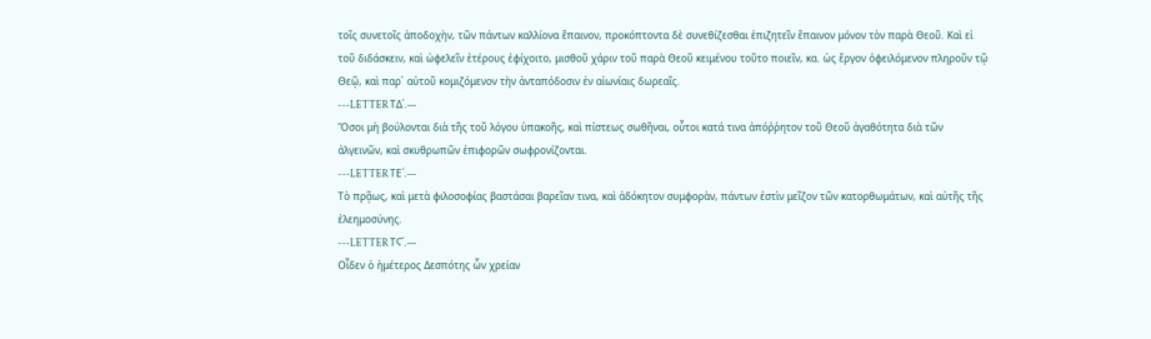τοῖς συνετοῖς ἀποδοχὴν, τῶν πάντων καλλίονα ἔπαινον, προκόπτοντα δὲ συνεθίζεσθαι ἐπιζητεῖν ἔπαινον μόνον τὸν παρὰ Θεοῦ. Καὶ εἰ τοῦ διδάσκειν, καὶ ὠφελεῖν ἑτέρους ἐφίχοιτο, μισθοῦ χάριν τοῦ παρὰ Θεοῦ κειμένου τοῦτο ποιεῖν, κα. ὡς ἔργον ὀφειλόμενον πληροῦν τῷ Θεῷ, καὶ παρ᾿ αὐτοῦ κομιζόμενον τὴν ἀνταπόδοσιν ἐν αἰωνίαις δωρεαῖς.
---LETTER ΤΔ΄.---
Ὅσοι μὴ βούλονται διὰ τῆς τοῦ λόγου ὑπακοῆς, καὶ πίστεως σωθῆναι, οὗτοι κατά τινα ἀπόῤῥητον τοῦ Θεοῦ ἀγαθότητα διὰ τῶν ἀλγεινῶν, καὶ σκυθρωπῶν ἐπιφορῶν σωφρονίζονται.
---LETTER ΤΕ΄.---
Τὸ πρᾷως, καὶ μετὰ φιλοσοφίας βαστάσαι βαρεῖαν τινα, καὶ ἀδόκητον συμφορὰν, πάντων ἐστὶν μεῖζον τῶν κατορθωμάτων, καὶ αὐτῆς τῆς ἐλεημοσύνης.
---LETTER ΤϚ΄.---
Οἶδεν ὁ ἡμέτερος Δεσπότης ὧν χρείαν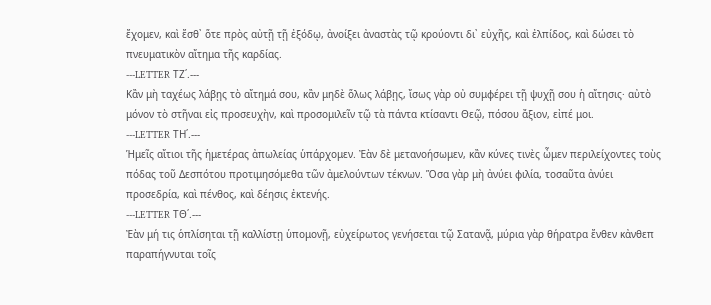ἔχομεν, καὶ ἔσθ᾿ ὅτε πρὸς αὐτῇ τῇ ἐξόδῳ, ἀνοίξει ἀναστὰς τῷ κρούοντι δι᾿ εὐχῆς, καὶ ἐλπίδος, καὶ δώσει τὸ πνευματικὸν αἴτημα τῆς καρδίας.
---LETTER ΤΖ΄.---
Κἂν μὴ ταχέως λάβῃς τὸ αἴτημά σου, κἂν μηδὲ ὅλως λάβῃς, ἴσως γὰρ οὐ συμφέρει τῇ ψυχῇ σου ἡ αἴτησις· αὐτὸ μόνον τὸ στῆναι εἰς προσευχὴν, καὶ προσομιλεῖν τῷ τὰ πάντα κτίσαντι Θεῷ, πόσου ἄξιον, εἰπέ μοι.
---LETTER ΤΗ΄.---
Ἡμεῖς αἴτιοι τῆς ἡμετέρας ἀπωλείας ὑπάρχομεν. Ἐὰν δὲ μετανοήσωμεν, κἂν κύνες τινὲς ὦμεν περιλείχοντες τοὺς πόδας τοῦ Δεσπότου προτιμησόμεθα τῶν ἀμελούντων τέκνων. Ὅσα γὰρ μὴ ἀνύει φιλία, τοσαῦτα ἀνύει προσεδρία, καὶ πένθος, καὶ δέησις ἐκτενής.
---LETTER ΤΘ΄.---
Ἐὰν μή τις ὁπλίσηται τῇ καλλίστῃ ὑπομονῇ, εὐχείρωτος γενήσεται τῷ Σατανᾷ, μύρια γὰρ θήρατρα ἔνθεν κἀνθεπ παραπήγνυται τοῖς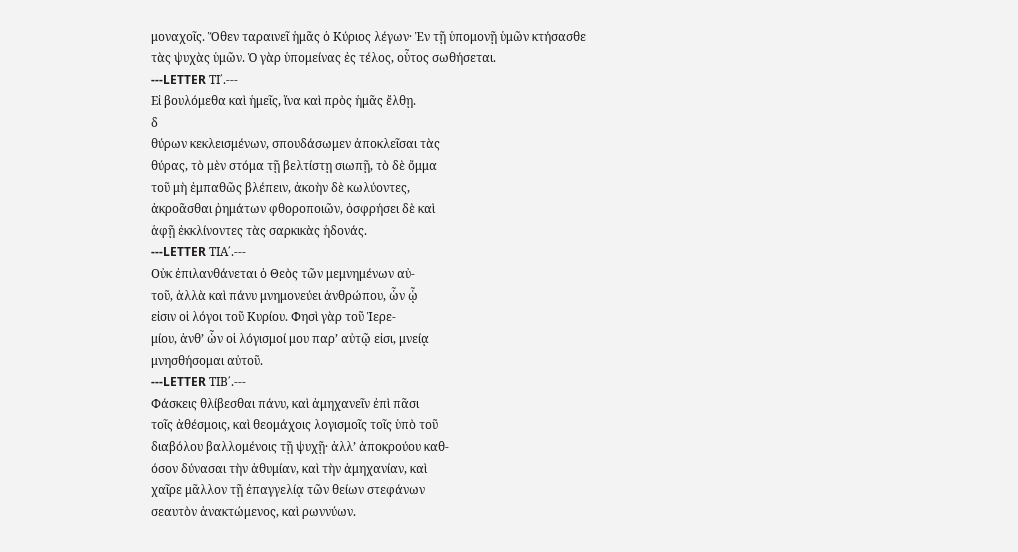μοναχοῖς. Ὅθεν ταραινεῖ ἡμᾶς ὁ Κύριος λέγων· Ἐν τῇ ὑπομονῇ ὑμῶν κτήσασθε τὰς ψυχὰς ὑμῶν. Ὁ γὰρ ὑπομείνας ἐς τέλος, οὗτος σωθήσεται.
---LETTER ΤΙ΄.---
Εἰ βουλόμεθα καὶ ἡμεῖς, ἵνα καὶ πρὸς ἡμᾶς ἔλθῃ.
δ
θύρων κεκλεισμένων, σπουδάσωμεν ἀποκλεῖσαι τὰς
θύρας, τὸ μὲν στόμα τῇ βελτίστῃ σιωπῇ, τὸ δὲ ὄμμα
τοῦ μὴ ἐμπαθῶς βλέπειν, ἀκοὴν δὲ κωλύοντες,
ἀκροᾶσθαι ῥημάτων φθοροποιῶν, ὀσφρήσει δὲ καὶ
ἁφῇ ἐκκλίνοντες τὰς σαρκικὰς ἡδονάς.
---LETTER ΤΙΑ΄.---
Οὐκ ἐπιλανθάνεται ὁ Θεὸς τῶν μεμνημένων αὐ-
τοῦ, ἀλλὰ καὶ πάνυ μνημονεύει ἀνθρώπου, ὧν ᾧ
εἰσιν οἱ λόγοι τοῦ Κυρίου. Φησὶ γὰρ τοῦ Ἱερε-
μίου, ἀνθ’ ὧν οἱ λόγισμοί μου παρ’ αὐτῷ εἰσι, μνείᾳ
μνησθήσομαι αὐτοῦ.
---LETTER ΤΙΒ΄.---
Φάσκεις θλίβεσθαι πάνυ, καὶ ἀμηχανεῖν ἐπὶ πᾶσι
τοῖς ἀθέσμοις, καὶ θεομάχοις λογισμοῖς τοῖς ὑπὸ τοῦ
διαβόλου βαλλομένοις τῇ ψυχῇ· ἀλλ’ ἀποκρούου καθ-
όσον δύνασαι τὴν ἀθυμίαν, καὶ τὴν ἀμηχανίαν, καὶ
χαῖρε μᾶλλον τῇ ἐπαγγελίᾳ τῶν θείων στεφάνων
σεαυτὸν ἀνακτώμενος, καὶ ρωννύων.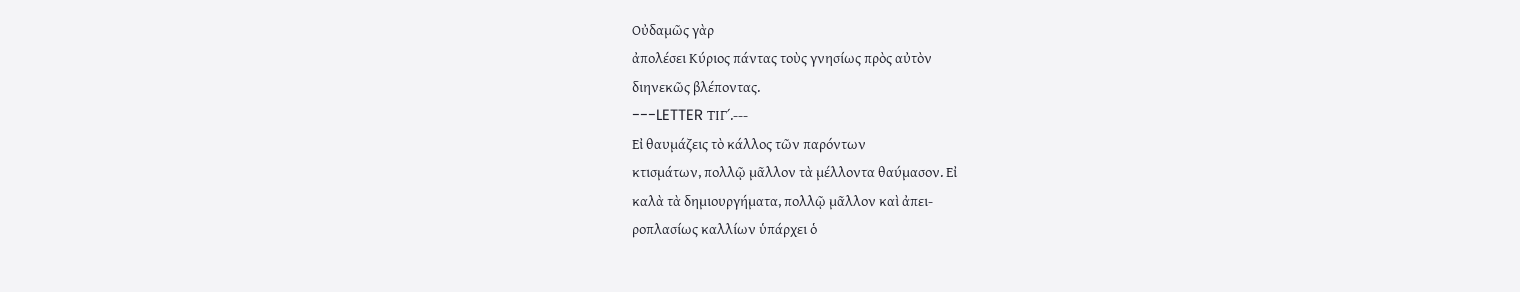Οὐδαμῶς γὰρ
ἀπολέσει Κύριος πάντας τοὺς γνησίως πρὸς αὐτὸν
διηνεκῶς βλέποντας.
---LETTER ΤΙΓ΄.---
Εἰ θαυμάζεις τὸ κάλλος τῶν παρόντων
κτισμάτων, πολλῷ μᾶλλον τὰ μέλλοντα θαύμασον. Εἰ
καλὰ τὰ δημιουργήματα, πολλῷ μᾶλλον καὶ ἀπει-
ροπλασίως καλλίων ὑπάρχει ὁ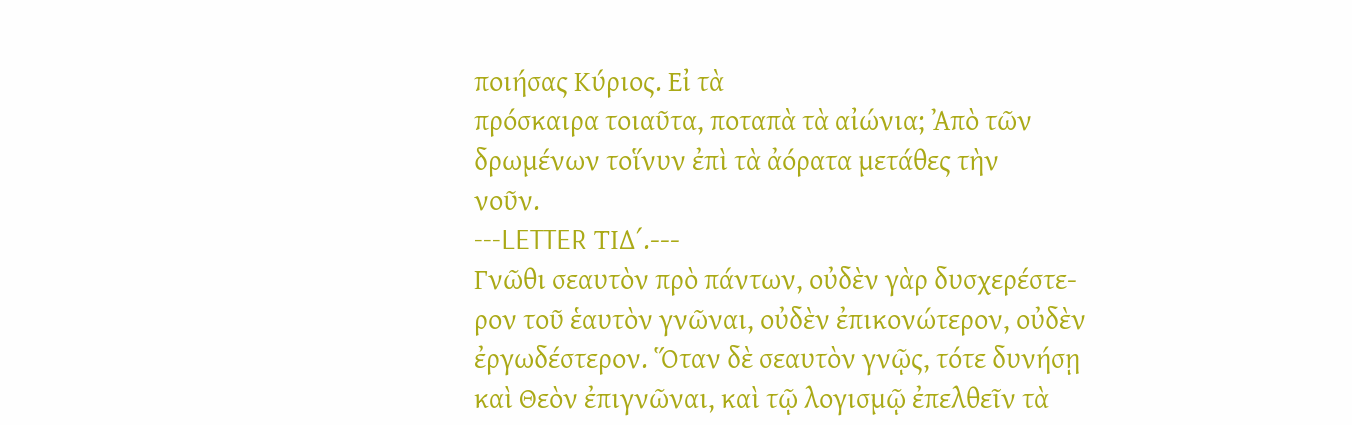ποιήσας Κύριος. Εἰ τὰ
πρόσκαιρα τοιαῦτα, ποταπὰ τὰ αἰώνια; Ἀπὸ τῶν
δρωμένων τοἵνυν ἐπὶ τὰ ἀόρατα μετάθες τὴν
νοῦν.
---LETTER ΤΙΔ΄.---
Γνῶθι σεαυτὸν πρὸ πάντων, οὐδὲν γὰρ δυσχερέστε-
ρον τοῦ ἑαυτὸν γνῶναι, οὐδὲν ἐπικονώτερον, οὐδὲν
ἐργωδέστερον. Ὅταν δὲ σεαυτὸν γνῷς, τότε δυνήσῃ
καὶ Θεὸν ἐπιγνῶναι, καὶ τῷ λογισμῷ ἐπελθεῖν τὰ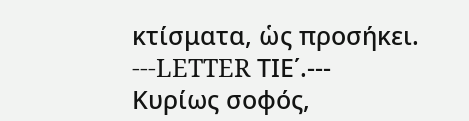κτίσματα, ὡς προσήκει.
---LETTER ΤΙΕ΄.---
Κυρίως σοφός,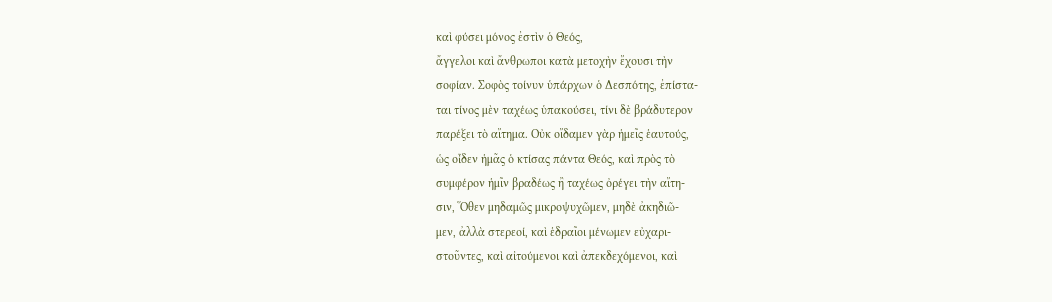καὶ φύσει μόνος ἐστὶν ὁ Θεός,
ἄγγελοι καὶ ἄνθρωποι κατὰ μετοχὴν ἔχουσι τὴν
σοφίαν. Σοφὸς τοίνυν ὑπάρχων ὁ Δεσπότης, ἐπίστα-
ται τίνος μὲν ταχέως ὑπακούσει, τίνι δὲ βράδυτερον
παρέξει τὸ αἴτημα. Οὐκ οἴδαμεν γὰρ ἡμεῖς ἑαυτούς,
ὡς οἶδεν ἡμᾶς ὁ κτίσας πάντα Θεός, καὶ πρὸς τὸ
συμφέρον ἡμῖν βραδέως ἢ ταχέως ὀρέγει τὴν αἴτη-
σιν, Ὅθεν μηδαμῶς μικροψυχῶμεν, μηδὲ ἀκηδιῶ-
μεν, ἀλλὰ στερεοί, καὶ ἑδραῖοι μένωμεν εὐχαρι-
στοῦντες, καὶ αἰτούμενοι καὶ ἀπεκδεχόμενοι, καὶ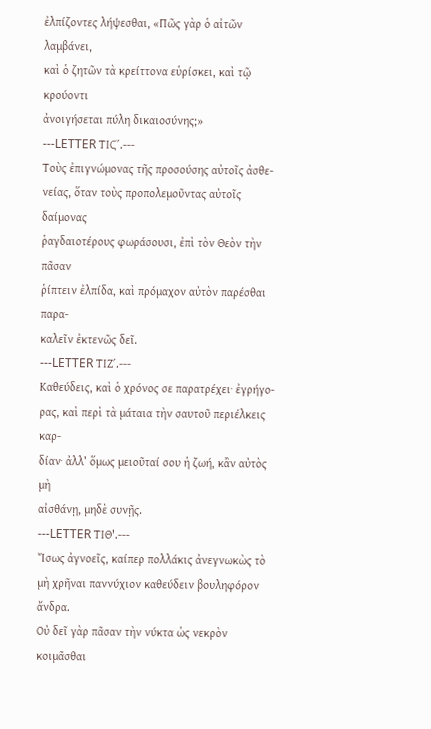ἐλπίζοντες λήψεσθαι, «Πῶς γὰρ ὁ αἰτῶν λαμβάνει,
καὶ ὁ ζητῶν τὰ κρείττονα εὑρίσκει, καὶ τῷ κρούοντι
ἀνοιγήσεται πύλη δικαιοσύνης;»
---LETTER ΤΙϚ΄.---
Τοὺς ἐπιγνώμονας τῆς προσούσης αὐτοῖς ἀσθε-
νείας, ὅταν τοὺς προπολεμοῦντας αὐτοῖς δαίμονας
ῥαγδαιοτέρους φωράσουσι, ἐπὶ τὸν Θεὸν τὴν πᾶσαν
ῥίπτειν ἐλπίδα, καὶ πρόμαχον αὐτὸν παρέσθαι παρα-
καλεῖν ἐκτενῶς δεῖ.
---LETTER ΤΙΖ΄.---
Καθεύδεις, καὶ ὁ χρόνος σε παρατρέχει· ἐγρήγο-
ρας, καὶ περὶ τὰ μάταια τὴν σαυτοῦ περιέλκεις καρ-
δίαν· ἀλλ’ ὅμως μειοῦταί σου ἡ ζωή, κἂν αὐτὸς μὴ
αἰσθάνῃ, μηδὲ συνῇς.
---LETTER ΤΙΘ'.---
Ἴσως ἀγνοεῖς, καίπερ πολλάκις ἀνεγνωκὼς τὸ
μὴ χρῆναι παννύχιον καθεύδειν βουληφόρον ἄνδρα.
Οὐ δεῖ γὰρ πᾶσαν τὴν νύκτα ὡς νεκρὸν κοιμᾶσθαι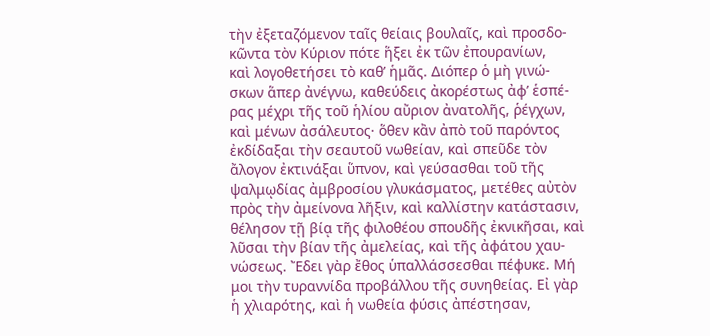τὴν ἐξεταζόμενον ταῖς θείαις βουλαῖς, καὶ προσδο-
κῶντα τὸν Κύριον πότε ἥξει ἐκ τῶν ἐπουρανίων,
καὶ λογοθετήσει τὸ καθ’ ἡμᾶς. Διόπερ ὁ μὴ γινώ-
σκων ἅπερ ἀνέγνω, καθεύδεις ἀκορέστως ἀφ’ ἑσπέ-
ρας μέχρι τῆς τοῦ ἡλίου αὔριον ἀνατολῆς, ῥέγχων,
καὶ μένων ἀσάλευτος· ὅθεν κἂν ἀπὸ τοῦ παρόντος
ἐκδίδαξαι τὴν σεαυτοῦ νωθείαν, καὶ σπεῦδε τὸν
ἄλογον ἐκτινάξαι ὕπνον, καὶ γεύσασθαι τοῦ τῆς
ψαλμῳδίας ἀμβροσίου γλυκάσματος, μετέθες αὐτὸν
πρὸς τὴν ἀμείνονα λῆξιν, καὶ καλλίστην κατάστασιν,
θέλησον τῇ βίᾳ τῆς φιλοθέου σπουδῆς ἐκνικῆσαι, καὶ
λῦσαι τὴν βίαν τῆς ἀμελείας, καὶ τῆς ἀφάτου χαυ-
νώσεως. Ἔδει γὰρ ἔθος ὑπαλλάσσεσθαι πέφυκε. Μή
μοι τὴν τυραννίδα προβάλλου τῆς συνηθείας. Εἰ γὰρ
ἡ χλιαρότης, καὶ ἡ νωθεία φύσις ἀπέστησαν,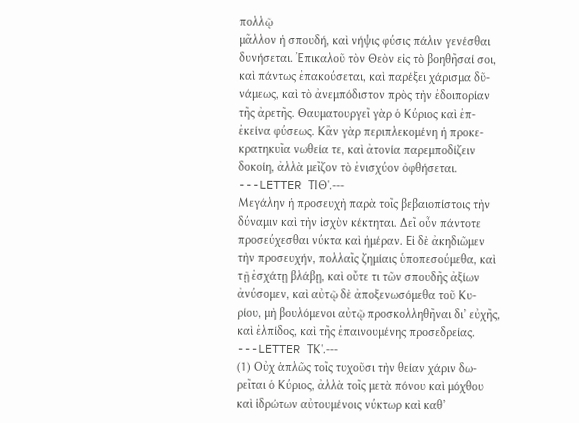πολλῷ
μᾶλλον ἡ σπουδή, καὶ νήψις φύσις πάλιν γενέσθαι
δυνήσεται. Ἐπικαλοῦ τὸν Θεὸν εἰς τὸ βοηθῆσαί σοι,
καὶ πάντως ἐπακούσεται, καὶ παρέξει χάρισμα δῦ-
νάμεως, καὶ τὸ ἀνεμπόδιστον πρὸς τὴν ἐδοιπορίαν
τῆς ἀρετῆς. Θαυματουργεῖ γὰρ ὁ Κύριος καὶ ἐπ-
ἐκείνα φύσεως. Κἂν γὰρ περιπλεκομένη ἡ προκε-
κρατηκυῖα νωθεία τε, καὶ ἀτονία παρεμποδίζειν
δοκοίη, ἀλλὰ μεῖζον τὸ ἐνισχύον ὀφθήσεται.
---LETTER ΤΙΘ'.---
Μεγάλην ἡ προσευχὴ παρὰ τοῖς βεβαιοπίστοις τὴν
δύναμιν καὶ τὴν ἰσχὺν κέκτηται. Δεῖ οὖν πάντοτε
προσεύχεσθαι νύκτα καὶ ἡμέραν. Εἰ δὲ ἀκηδιῶμεν
τὴν προσευχήν, πολλαῖς ζημίαις ὑποπεσούμεθα, καὶ
τῇ ἐσχάτῃ βλάβῃ, καὶ οὔτε τι τῶν σπουδῆς ἀξίων
ἀνύσομεν, καὶ αὐτῷ δὲ ἀποξενωσόμεθα τοῦ Κυ-
ρίου, μὴ βουλόμενοι αὐτῷ προσκολληθῆναι δι’ εὐχῆς,
καὶ ἐλπίδος, καὶ τῆς ἐπαινουμένης προσεδρείας.
---LETTER ΤΚ'.---
(1) Οὐχ ἁπλῶς τοῖς τυχοῦσι τὴν θείαν χάριν δω-
ρεῖται ὁ Κύριος, ἀλλὰ τοῖς μετὰ πόνου καὶ μόχθου
καὶ ἱδρώτων αὐτουμένοις νύκτωρ καὶ καθ’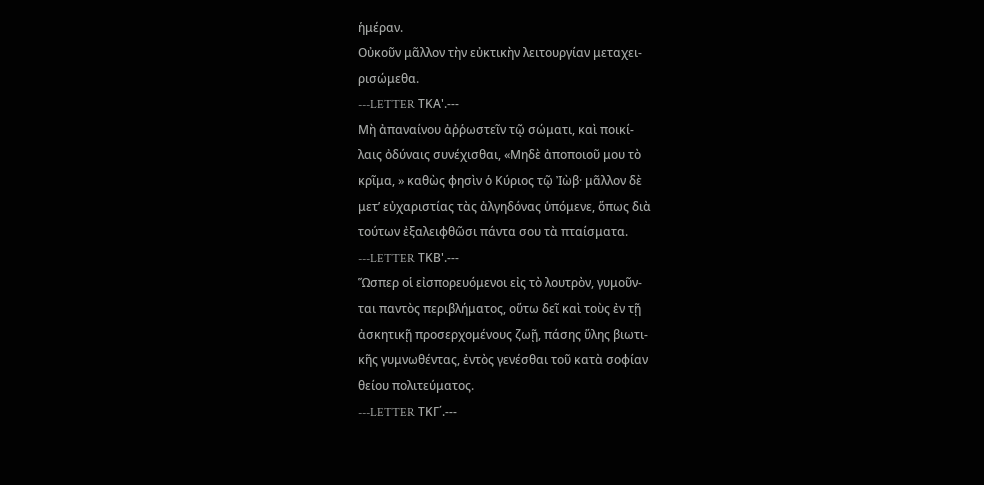ἡμέραν.
Οὐκοῦν μᾶλλον τὴν εὐκτικὴν λειτουργίαν μεταχει-
ρισώμεθα.
---LETTER ΤΚΑ'.---
Μὴ ἀπαναίνου ἀῤῥωστεῖν τῷ σώματι, καὶ ποικί-
λαις ὀδύναις συνέχισθαι, «Μηδὲ ἀποποιοῦ μου τὸ
κρῖμα, » καθὼς φησὶν ὁ Κύριος τῷ Ἰὼβ· μᾶλλον δὲ
μετ’ εὐχαριστίας τὰς ἀλγηδόνας ὑπόμενε, ὅπως διὰ
τούτων ἐξαλειφθῶσι πάντα σου τὰ πταίσματα.
---LETTER ΤΚΒ'.---
Ὥσπερ οἱ εἰσπορευόμενοι εἰς τὸ λουτρὸν, γυμοῦν-
ται παντὸς περιβλήματος, οὕτω δεῖ καὶ τοὺς ἐν τῇ
ἀσκητικῇ προσερχομένους ζωῇ, πάσης ὕλης βιωτι-
κῆς γυμνωθέντας, ἐντὸς γενέσθαι τοῦ κατὰ σοφίαν
θείου πολιτεύματος.
---LETTER ΤΚΓ΄.---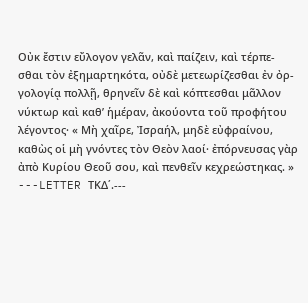Οὐκ ἔστιν εὔλογον γελᾶν, καὶ παίζειν, καὶ τέρπε-
σθαι τὸν ἐξημαρτηκότα, οὐδὲ μετεωρίζεσθαι ἐν ὀρ-
γολογίᾳ πολλῇ, θρηνεῖν δὲ καὶ κόπτεσθαι μᾶλλον
νύκτωρ καὶ καθ’ ἡμέραν, ἀκούοντα τοῦ προφήτου
λέγοντος· « Μὴ χαῖρε, Ἰσραήλ, μηδὲ εὐφραίνου,
καθὼς οἱ μὴ γνόντες τὸν Θεὸν λαοί· ἐπόρνευσας γὰρ
ἀπὸ Κυρίου Θεοῦ σου, καὶ πενθεῖν κεχρεώστηκας. »
---LETTER ΤΚΔ΄.---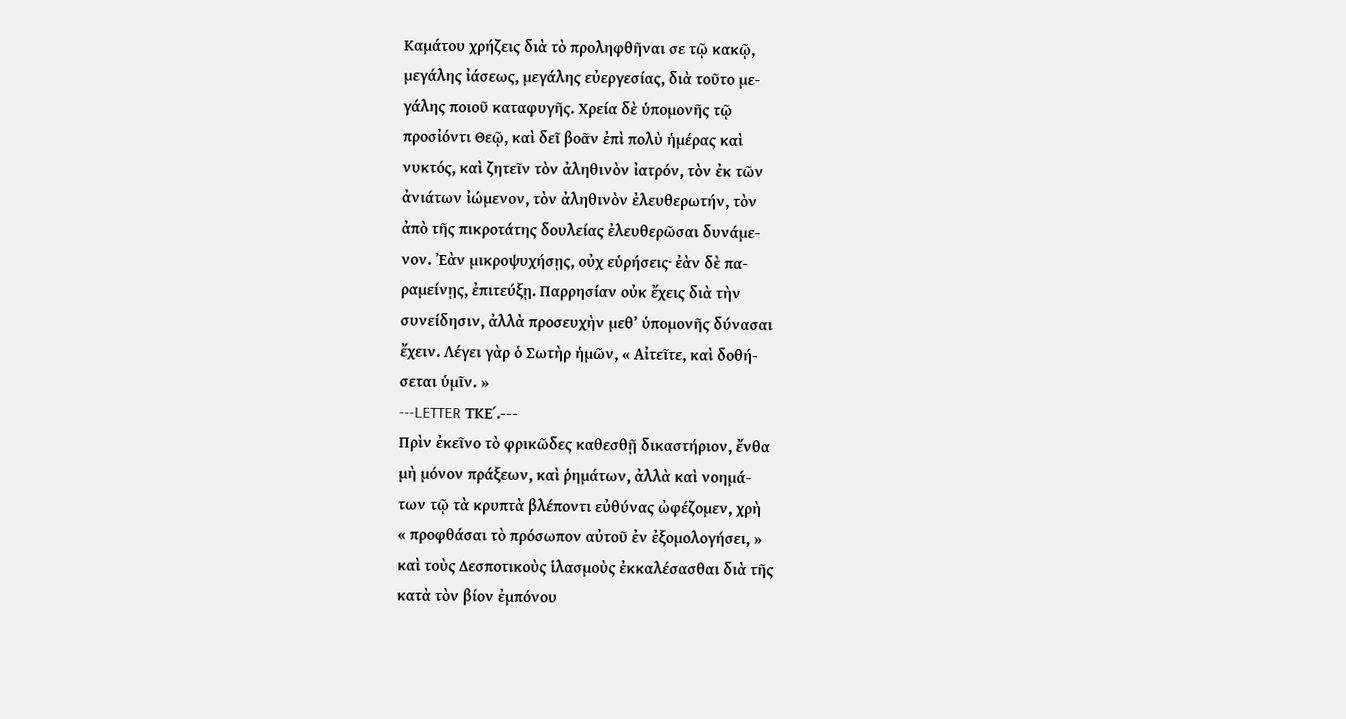Καμάτου χρήζεις διὰ τὸ προληφθῆναι σε τῷ κακῷ,
μεγάλης ἰάσεως, μεγάλης εὐεργεσίας, διὰ τοῦτο με-
γάλης ποιοῦ καταφυγῆς. Χρεία δὲ ὑπομονῆς τῷ
προσἰόντι Θεῷ, καὶ δεῖ βοᾶν ἐπὶ πολὺ ἡμέρας καὶ
νυκτός, καὶ ζητεῖν τὸν ἀληθινὸν ἰατρόν, τὸν ἐκ τῶν
ἀνιάτων ἰώμενον, τὸν ἀληθινὸν ἐλευθερωτήν, τὸν
ἀπὸ τῆς πικροτάτης δουλείας ἐλευθερῶσαι δυνάμε-
νον. Ἐὰν μικροψυχήσῃς, οὐχ εὑρήσεις· ἐὰν δὲ πα-
ραμείνῃς, ἐπιτεύξῃ. Παρρησίαν οὐκ ἔχεις διὰ τὴν
συνείδησιν, ἀλλὰ προσευχὴν μεθ’ ὑπομονῆς δύνασαι
ἔχειν. Λέγει γὰρ ὁ Σωτὴρ ἡμῶν, « Αἰτεῖτε, καὶ δοθή-
σεται ὑμῖν. »
---LETTER ΤΚΕ΄.---
Πρὶν ἐκεῖνο τὸ φρικῶδες καθεσθῇ δικαστήριον, ἔνθα
μὴ μόνον πράξεων, καὶ ῥημάτων, ἀλλὰ καὶ νοημά-
των τῷ τὰ κρυπτὰ βλέποντι εὐθύνας ὠφέζομεν, χρὴ
« προφθάσαι τὸ πρόσωπον αὐτοῦ ἐν ἐξομολογήσει, »
καὶ τοὺς Δεσποτικοὺς ἱλασμοὺς ἐκκαλέσασθαι διὰ τῆς
κατὰ τὸν βίον ἐμπόνου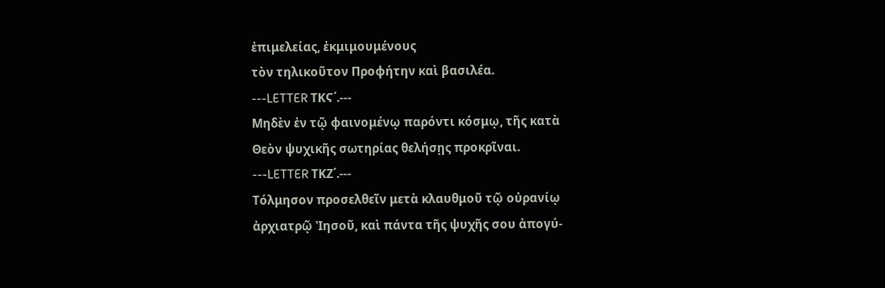ἐπιμελείας, ἐκμιμουμένους
τὸν τηλικοῦτον Προφήτην καὶ βασιλέα.
---LETTER ΤΚϚ΄.---
Μηδὲν ἐν τῷ φαινομένῳ παρόντι κόσμῳ, τῆς κατὰ
Θεὸν ψυχικῆς σωτηρίας θελήσῃς προκρῖναι.
---LETTER ΤΚΖ΄.---
Τόλμησον προσελθεῖν μετὰ κλαυθμοῦ τῷ οὐρανίῳ
ἀρχιατρῷ Ἰησοῦ, καὶ πάντα τῆς ψυχῆς σου ἀπογύ-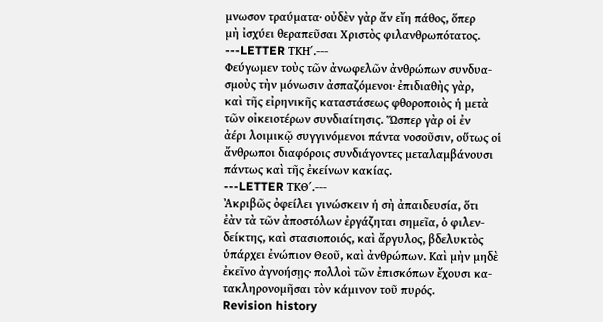μνωσον τραύματα· οὐδὲν γὰρ ἄν εἴη πάθος, ὅπερ
μὴ ἰσχύει θεραπεῦσαι Χριστὸς φιλανθρωπότατος.
---LETTER ΤΚΗ΄.---
Φεύγωμεν τοὺς τῶν ἀνωφελῶν ἀνθρώπων συνδυα-
σμοὺς τὴν μόνωσιν ἀσπαζόμενοι· ἐπιδιαθὴς γὰρ,
καὶ τῆς εἰρηνικῆς καταστάσεως φθοροποιὸς ἡ μετὰ
τῶν οἰκειοτέρων συνδιαίτησις. Ὥσπερ γὰρ οἱ ἐν
ἀέρι λοιμικῷ συγγινόμενοι πάντα νοσοῦσιν, οὕτως οἱ
ἄνθρωποι διαφόροις συνδιάγοντες μεταλαμβάνουσι
πάντως καὶ τῆς ἐκείνων κακίας.
---LETTER ΤΚΘ΄.---
Ἀκριβῶς ὀφείλει γινώσκειν ἡ σὴ ἀπαιδευσία, ὅτι
ἐὰν τὰ τῶν ἀποστόλων ἐργάζηται σημεῖα, ὁ φιλεν-
δείκτης, καὶ στασιοποιός, καὶ ἄργυλος, βδελυκτὸς
ὑπάρχει ἐνώπιον Θεοῦ, καὶ ἀνθρώπων. Καὶ μὴν μηδὲ
ἐκεῖνο ἀγνοήσῃς· πολλοὶ τῶν ἐπισκόπων ἔχουσι κα-
τακληρονομῆσαι τὸν κάμινον τοῦ πυρός.
Revision history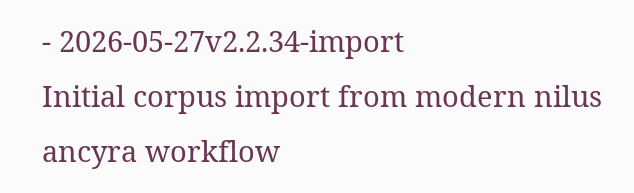- 2026-05-27v2.2.34-import
Initial corpus import from modern nilus ancyra workflow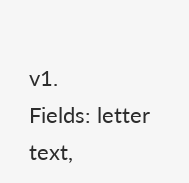v1.
Fields: letter text,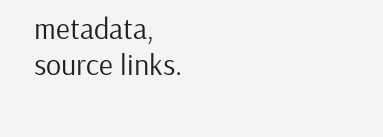metadata, source links.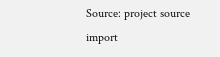Source: project source import